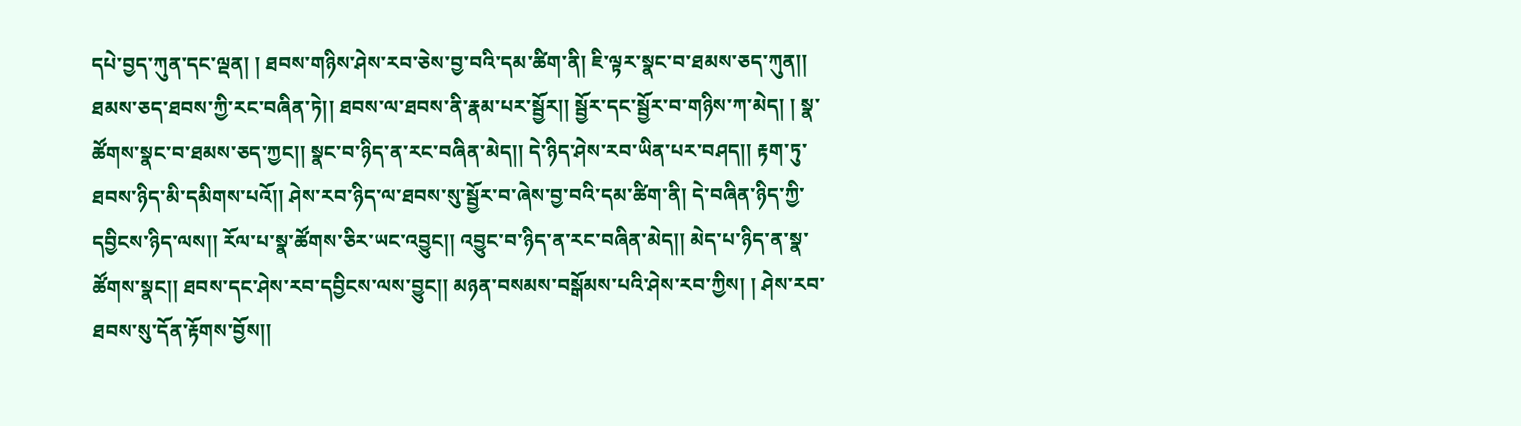དཔེ་བྱད་ཀུན་དང་ལྡན། ། ཐབས་གཉིས་ཤེས་རབ་ཅེས་བྱ་བའི་དམ་ཚིག་ནི། ཇི་ལྟར་སྣང་བ་ཐམས་ཅད་ཀུན།། ཐམས་ཅད་ཐབས་ཀྱི་རང་བཞིན་ཏེ།། ཐབས་ལ་ཐབས་ནི་རྣམ་པར་སྦྱོར།། སྦྱོར་དང་སྦྱོར་བ་གཉིས་ཀ་མེད། ། སྣ་ཚོགས་སྣང་བ་ཐམས་ཅད་ཀྱང།། སྣང་བ་ཉིད་ན་རང་བཞིན་མེད།། དེ་ཉིད་ཤེས་རབ་ཡིན་པར་བཤད།། རྟག་ཏུ་ཐབས་ཉིད་མི་དམིགས་པའོ།། ཤེས་རབ་ཉིད་ལ་ཐབས་སུ་སྦྱོར་བ་ཞེས་བྱ་བའི་དམ་ཚིག་ནི། དེ་བཞིན་ཉིད་ཀྱི་དབྱིངས་ཉིད་ལས།། རོལ་པ་སྣ་ཚོགས་ཅིར་ཡང་འབྱུང།། འབྱུང་བ་ཉིད་ན་རང་བཞིན་མེད།། མེད་པ་ཉིད་ན་སྣ་ཚོགས་སྣང།། ཐབས་དང་ཤེས་རབ་དབྱིངས་ལས་བྱུང།། མཉན་བསམས་བསྒོམས་པའི་ཤེས་རབ་ཀྱིས། ། ཤེས་རབ་ཐབས་སུ་དོན་རྟོགས་བྱོས།།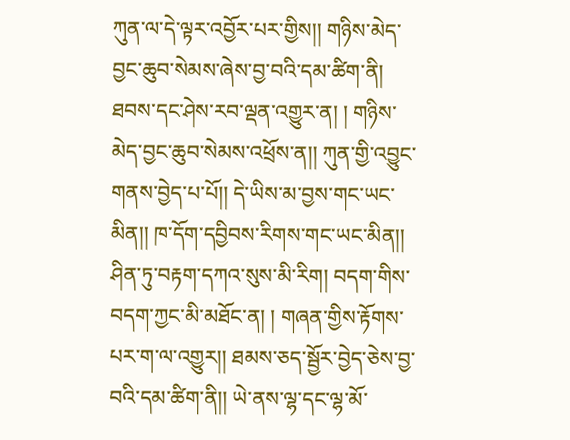ཀུན་ལ་དེ་ལྟར་འབྱོར་པར་གྱིས།། གཉིས་མེད་བྱང་ཆུབ་སེམས་ཞེས་བྱ་བའི་དམ་ཚིག་ནི། ཐབས་དང་ཤེས་རབ་ལྡན་འགྱུར་ན། ། གཉིས་མེད་བྱང་ཆུབ་སེམས་འཕྲོས་ན།། ཀུན་གྱི་འབྱུང་གནས་བྱེད་པ་པོ།། དེ་ཡིས་མ་བྱས་གང་ཡང་མིན།། ཁ་དོག་དབྱིབས་རིགས་གང་ཡང་མིན།། ཤིན་ཏུ་བརྟག་དཀའ་སུས་མི་རིག། བདག་གིས་བདག་ཀྱང་མི་མཐོང་ན། ། གཞན་གྱིས་རྟོགས་པར་ག་ལ་འགྱུར།། ཐམས་ཅད་སྦྱོར་བྱེད་ཅེས་བྱ་བའི་དམ་ཚིག་ནི།། ཡེ་ནས་ལྷ་དང་ལྷ་མོ་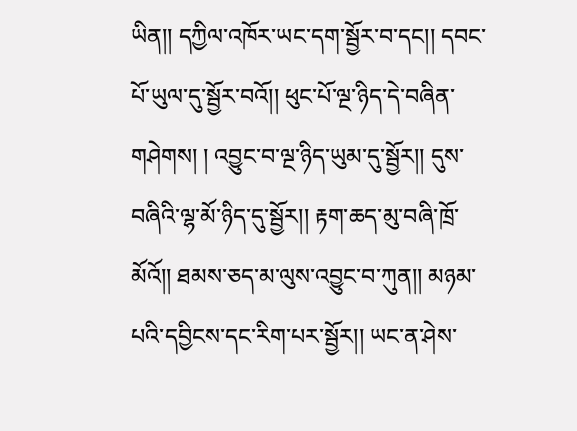ཡིན།། དཀྱིལ་འཁོར་ཡང་དག་སྦྱོར་བ་དང།། དབང་པོ་ཡུལ་དུ་སྦྱོར་བའོ།། ཕུང་པོ་ལྔ་ཉིད་དེ་བཞིན་གཤེགས། ། འབྱུང་བ་ལྔ་ཉིད་ཡུམ་དུ་སྦྱོར།། དུས་བཞིའི་ལྷ་མོ་ཉིད་དུ་སྦྱོར།། རྟག་ཆད་མུ་བཞི་ཁྲོ་མོའོ།། ཐམས་ཅད་མ་ལུས་འབྱུང་བ་ཀུན།། མཉམ་པའི་དབྱིངས་དང་རིག་པར་སྦྱོར།། ཡང་ན་ཤེས་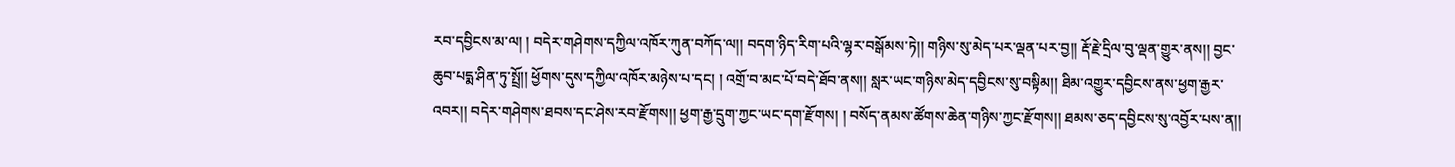རབ་དབྱིངས་མ་ལ། ། བདེར་གཤེགས་དཀྱིལ་འཁོར་ཀུན་བཀོད་ལ།། བདག་ཉིད་རིག་པའི་ལྷར་བསྒོམས་ཏེ།། གཉིས་སུ་མེད་པར་ལྡན་པར་བྱ།། རྡོ་རྗེ་དྲིལ་བུ་ལྡན་གྱུར་ནས།། བྱང་ཆུབ་པདྨ་ཤིན་ཏུ་སྤྲོ།། ཕྱོགས་དུས་དཀྱིལ་འཁོར་མཉེས་པ་དང། ། འགྲོ་བ་མང་པོ་བདེ་ཐོབ་ནས།། སླར་ཡང་གཉིས་མེད་དབྱིངས་སུ་བསྟིམ།། ཐིམ་འགྱུར་དབྱིངས་ནས་ཕྱག་རྒྱར་འབར།། བདེར་གཤེགས་ཐབས་དང་ཤེས་རབ་རྫོགས།། ཕྱག་རྒྱ་དྲུག་ཀྱང་ཡང་དག་རྫོགས། ། བསོད་ནམས་ཚོགས་ཆེན་གཉིས་ཀྱང་རྫོགས།། ཐམས་ཅད་དབྱིངས་སུ་འབྱོར་པས་ན།།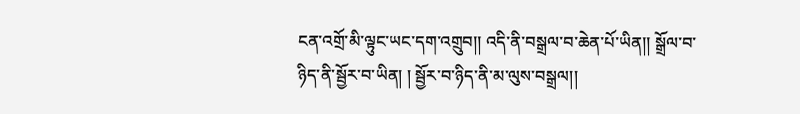ངན་འགྲོ་མི་ལྟུང་ཡང་དག་འགྲུབ།། འདི་ནི་བསྒྲལ་བ་ཆེན་པོ་ཡིན།། སྒྲོལ་བ་ཉིད་ནི་སྦྱོར་བ་ཡིན། ། སྦྱོར་བ་ཉིད་ནི་མ་ལུས་བསྒྲལ།།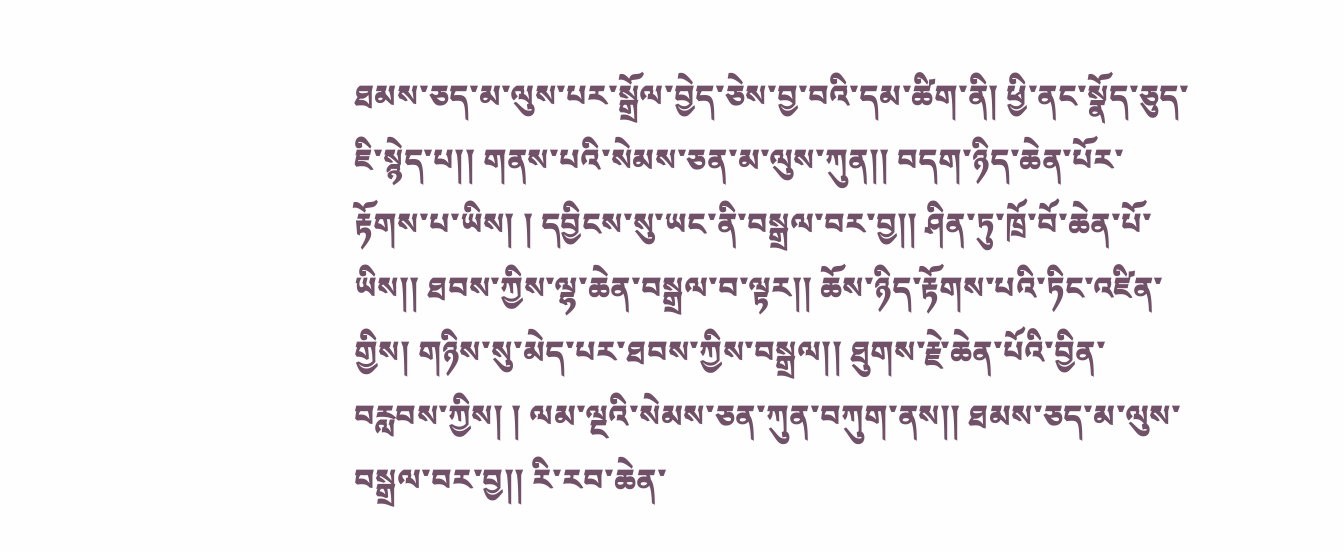ཐམས་ཅད་མ་ལུས་པར་སྒྲོལ་བྱེད་ཅེས་བྱ་བའི་དམ་ཚིག་ནི། ཕྱི་ནང་སྣོད་ཅུད་ཇི་སྙེད་པ།། གནས་པའི་སེམས་ཅན་མ་ལུས་ཀུན།། བདག་ཉིད་ཆེན་པོར་རྟོགས་པ་ཡིས། ། དབྱིངས་སུ་ཡང་ནི་བསྒྲལ་བར་བྱ།། ཤིན་ཏུ་ཁྲོ་བོ་ཆེན་པོ་ཡིས།། ཐབས་ཀྱིས་ལྷ་ཆེན་བསྒྲལ་བ་ལྟར།། ཆོས་ཉིད་རྟོགས་པའི་ཏིང་འཛིན་གྱིས། གཉིས་སུ་མེད་པར་ཐབས་ཀྱིས་བསྒྲལ།། ཐུགས་རྗེ་ཆེན་པོའི་བྱིན་བརླབས་ཀྱིས། ། ལམ་ལྔའི་སེམས་ཅན་ཀུན་བཀུག་ནས།། ཐམས་ཅད་མ་ལུས་བསྒྲལ་བར་བྱ།། རི་རབ་ཆེན་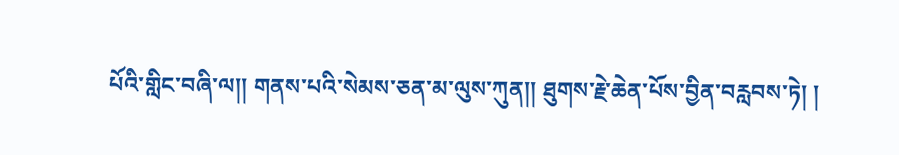པོའི་གླིང་བཞི་ལ།། གནས་པའི་སེམས་ཅན་མ་ལུས་ཀུན།། ཐུགས་རྗེ་ཆེན་པོས་བྱིན་བརླབས་ཏེ། །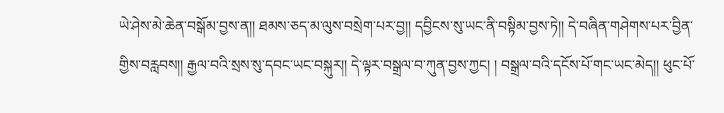ཡེ་ཤེས་མེ་ཆེན་བསྒོམ་བྱས་ན།། ཐམས་ཅད་མ་ལུས་བསྲེག་པར་བྱ།། དབྱིངས་སུ་ཡང་ནི་བསྟིམ་བྱས་ཏེ།། དེ་བཞིན་གཤེགས་པར་བྱིན་གྱིས་བརླབས།། རྒྱལ་བའི་སྲས་སུ་དབང་ཡང་བསྐུར།། དེ་ལྟར་བསྒྲལ་བ་ཀུན་བྱས་ཀྱང། ། བསྒྲལ་བའི་དངོས་པོ་གང་ཡང་མེད།། ཕུང་པོ་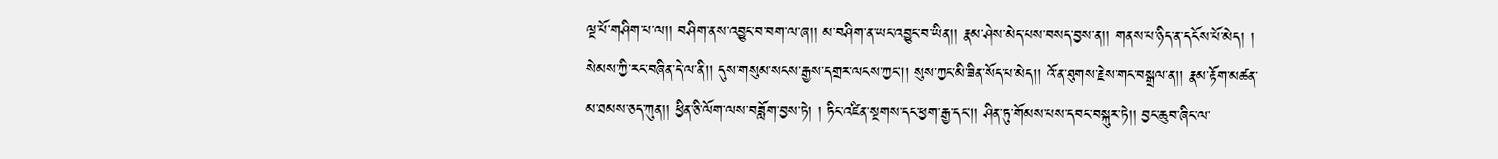ལྔ་པོ་གཤིག་པ་ལ།། བཤིག་ནས་འབྱུང་བ་བག་ལ་ཞ།། མ་བཤིག་ན་ཡང་འབྱུང་བ་ཡིན།། རྣམ་ཤེས་མེད་པས་བསད་བྱས་ན།། གནས་པ་ཉིད་ན་དངོས་པོ་མེད། ། སེམས་ཀྱི་རང་བཞིན་དེ་ལ་ནི།། དུས་གསུམ་སངས་རྒྱས་དགྲར་ལངས་ཀྱང།། སུས་ཀྱང་མི་ཟིན་སོད་པ་མེད།། འོ་ན་ཐུགས་རྗེས་གང་བསྒྲལ་ན།། རྣམ་རྟོག་མཚན་མ་ཐམས་ཅད་ཀུན།། ཕྱིན་ཅི་ལོག་ལས་བཟློག་བྱས་ཏེ། ། ཏིང་འཛིན་སྔགས་དང་ཕྱག་རྒྱ་དང།། ཤིན་ཏུ་གོམས་པས་དབང་བསྐུར་ཏེ།། བྱང་ཆུབ་ཞིང་ལ་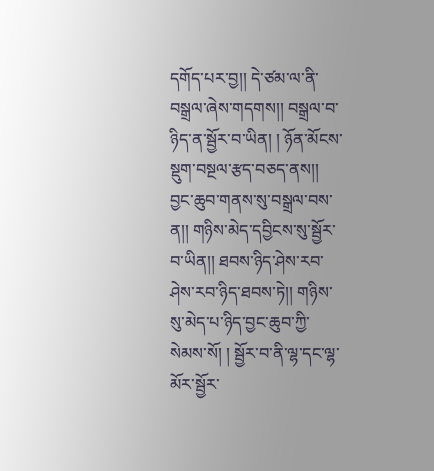དགོད་པར་བྱ།། དེ་ཙམ་ལ་ནི་བསྒྲལ་ཞེས་གདགས།། བསྒྲལ་བ་ཉིད་ན་སྦྱོར་བ་ཡིན། ། ཉོན་མོངས་སྡུག་བསྔལ་རྩད་བཅད་ནས།། བྱང་ཆུབ་གནས་སུ་བསྒྲལ་བས་ན།། གཉིས་མེད་དབྱིངས་སུ་སྦྱོར་བ་ཡིན།། ཐབས་ཉིད་ཤེས་རབ་ཤེས་རབ་ཉིད་ཐབས་ཏེ།། གཉིས་སུ་མེད་པ་ཉིད་བྱང་ཆུབ་ཀྱི་སེམས་སོ། ། སྦྱོར་བ་ནི་ལྷ་དང་ལྷ་མོར་སྦྱོར་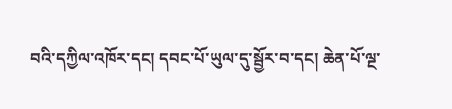བའི་དཀྱིལ་འཁོར་དང། དབང་པོ་ཡུལ་དུ་སྦྱོར་བ་དང། ཆེན་པོ་ལྔ་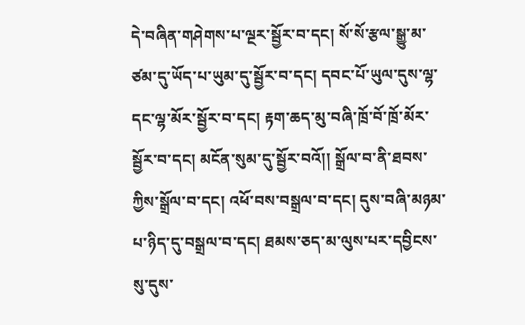དེ་བཞིན་གཤེགས་པ་ལྔར་སྦྱོར་བ་དང། སོ་སོ་རྩལ་སྒྱུ་མ་ཙམ་དུ་ཡོད་པ་ཡུམ་དུ་སྦྱོར་བ་དང། དབང་པོ་ཡུལ་དུས་ལྷ་དང་ལྷ་མོར་སྦྱོར་བ་དང། རྟག་ཆད་མུ་བཞི་ཁྲོ་བོ་ཁྲོ་མོར་སྦྱོར་བ་དང། མངོན་སུམ་དུ་སྦྱོར་བའོ།། སྒྲོལ་བ་ནི་ཐབས་ཀྱིས་སྒྲོལ་བ་དང། འཕོ་བས་བསྒྲལ་བ་དང། དུས་བཞི་མཉམ་པ་ཉིད་དུ་བསྒྲལ་བ་དང། ཐམས་ཅད་མ་ལུས་པར་དབྱིངས་སུ་དུས་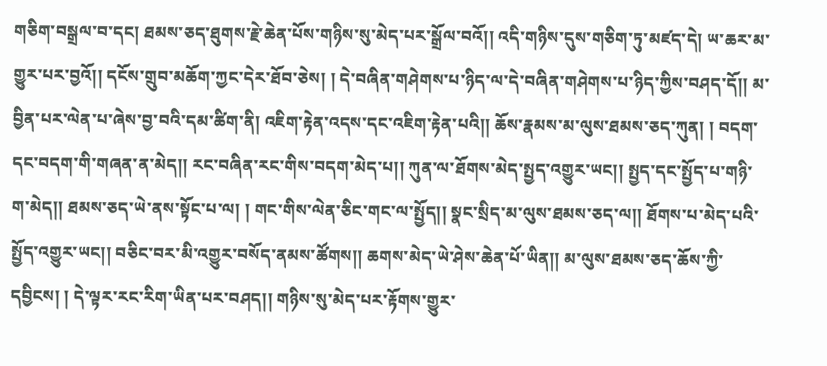གཅིག་བསྒྲལ་བ་དང། ཐམས་ཅད་ཐུགས་རྗེ་ཆེན་པོས་གཉིས་སུ་མེད་པར་སྒྲོལ་བའོ།། འདི་གཉིས་དུས་གཅིག་ཏུ་མཛད་དེ། ཡ་ཆར་མ་གྱུར་པར་བྱའོ།། དངོས་གྲུབ་མཆོག་ཀྱང་དེར་ཐོབ་ཅེས། ། དེ་བཞིན་གཤེགས་པ་ཉིད་ལ་དེ་བཞིན་གཤེགས་པ་ཉིད་ཀྱིས་བཤད་དོ།། མ་བྱིན་པར་ལེན་པ་ཞེས་བྱ་བའི་དམ་ཚིག་ནི། འཇིག་རྟེན་འདས་དང་འཇིག་རྟེན་པའི།། ཆོས་རྣམས་མ་ལུས་ཐམས་ཅད་ཀུན། ། བདག་དང་བདག་གི་གཞན་ན་མེད།། རང་བཞིན་རང་གིས་བདག་མེད་པ།། ཀུན་ལ་ཐོགས་མེད་སྤྱད་འགྱུར་ཡང།། སྤྱད་དང་སྤྱོད་པ་གཉི་ག་མེད།། ཐམས་ཅད་ཡེ་ནས་སྟོང་པ་ལ། ། གང་གིས་ལེན་ཅིང་གང་ལ་སྤྱོད།། སྣང་སྲིད་མ་ལུས་ཐམས་ཅད་ལ།། ཐོགས་པ་མེད་པའི་སྤྱོད་འགྱུར་ཡང།། བཅིང་བར་མི་འགྱུར་བསོད་ནམས་ཚོགས།། ཆགས་མེད་ཡེ་ཤེས་ཆེན་པོ་ཡིན།། མ་ལུས་ཐམས་ཅད་ཆོས་ཀྱི་དབྱིངས། ། དེ་ལྟར་རང་རིག་ཡིན་པར་བཤད།། གཉིས་སུ་མེད་པར་རྟོགས་གྱུར་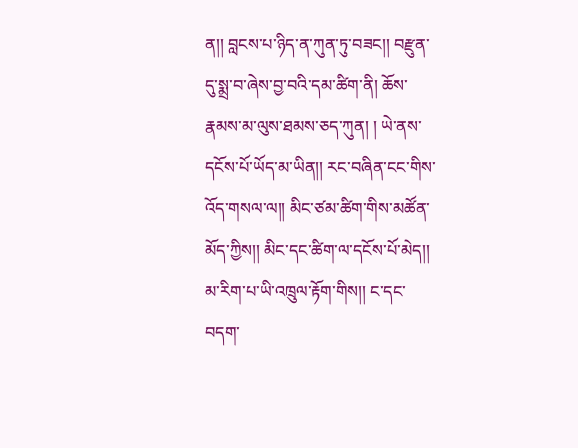ན།། བླངས་པ་ཉིད་ན་ཀུན་ཏུ་བཟང།། བརྫུན་དུ་སྨྲ་བ་ཞེས་བྱ་བའི་དམ་ཚིག་ནི། ཆོས་རྣམས་མ་ལུས་ཐམས་ཅད་ཀུན། ། ཡེ་ནས་དངོས་པོ་ཡོད་མ་ཡིན།། རང་བཞིན་ངང་གིས་འོད་གསལ་ལ།། མིང་ཙམ་ཚིག་གིས་མཚོན་མོད་ཀྱིས།། མིང་དང་ཚིག་ལ་དངོས་པོ་མེད།། མ་རིག་པ་ཡི་འཁྲུལ་རྟོག་གིས།། ང་དང་བདག་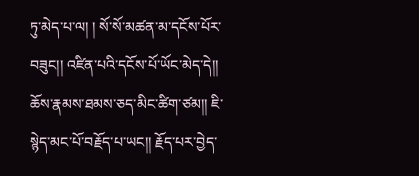ཏུ་མེད་པ་ལ། ། སོ་སོ་མཚན་མ་དངོས་པོར་བཟུང།། འཛིན་པའི་དངོས་པོ་ཡོང་མེད་དེ།། ཆོས་རྣམས་ཐམས་ཅད་མིང་ཚིག་ཙམ།། ཇི་སྙེད་མང་པོ་བརྗོད་པ་ཡང།། རྗོད་པར་བྱེད་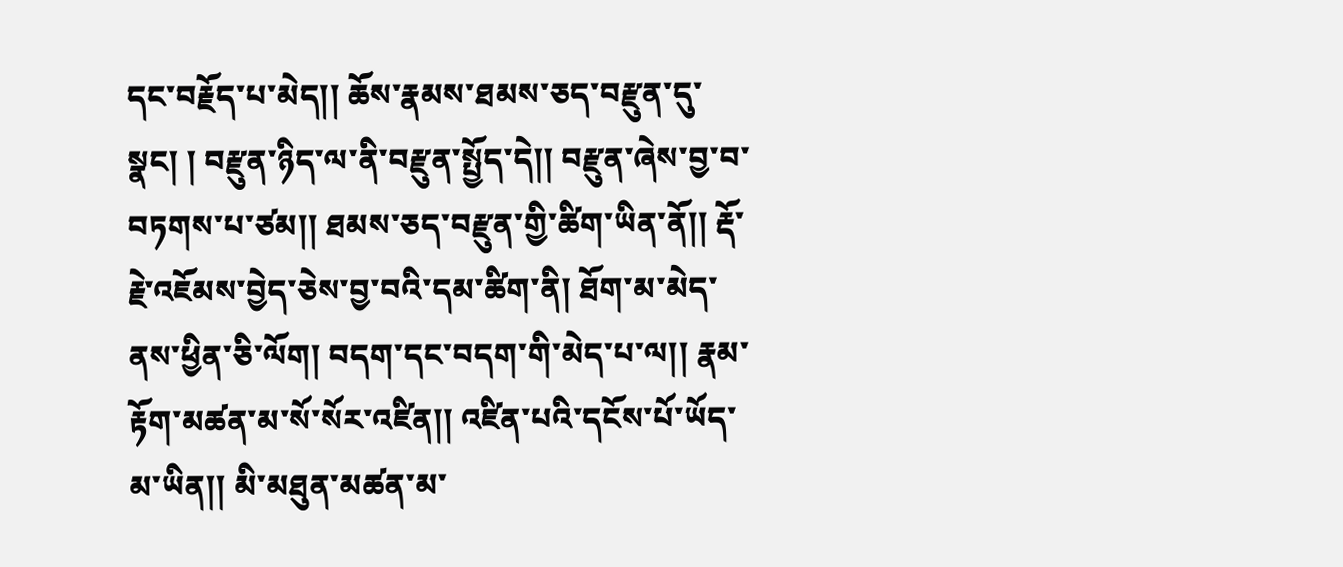དང་བརྗོད་པ་མེད།། ཆོས་རྣམས་ཐམས་ཅད་བརྫུན་དུ་སྣང། ། བརྫུན་ཉིད་ལ་ནི་བརྫུན་སྤྱོད་དེ།། བརྫུན་ཞེས་བྱ་བ་བཏགས་པ་ཙམ།། ཐམས་ཅད་བརྫུན་གྱི་ཚིག་ཡིན་ནོ།། རྡོ་རྗེ་འཇོམས་བྱེད་ཅེས་བྱ་བའི་དམ་ཚིག་ནི། ཐོག་མ་མེད་ནས་ཕྱིན་ཅི་ལོག། བདག་དང་བདག་གི་མེད་པ་ལ།། རྣམ་རྟོག་མཚན་མ་སོ་སོར་འཛིན།། འཛིན་པའི་དངོས་པོ་ཡོད་མ་ཡིན།། མི་མཐུན་མཚན་མ་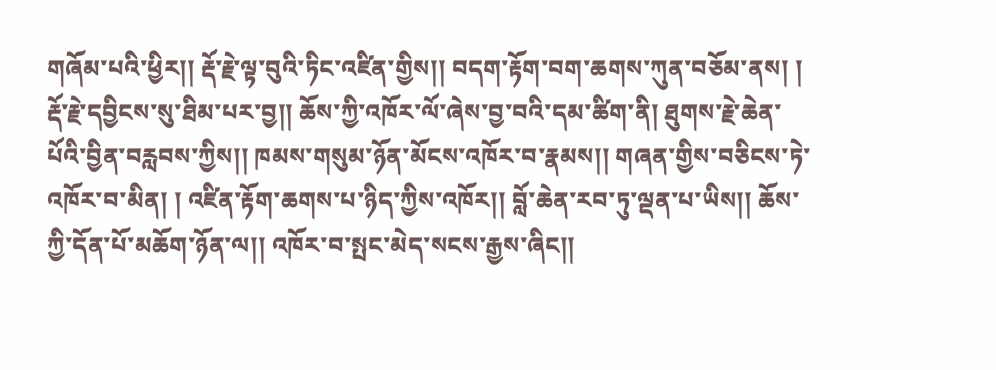གཞོམ་པའི་ཕྱིར།། རྡོ་རྗེ་ལྟ་བུའི་ཏིང་འཛིན་གྱིས།། བདག་རྟོག་བག་ཆགས་ཀུན་བཅོམ་ནས། ། རྡོ་རྗེ་དབྱིངས་སུ་ཐིམ་པར་བྱ།། ཆོས་ཀྱི་འཁོར་ལོ་ཞེས་བྱ་བའི་དམ་ཚིག་ནི། ཐུགས་རྗེ་ཆེན་པོའི་བྱིན་བརླབས་ཀྱིས།། ཁམས་གསུམ་ཉོན་མོངས་འཁོར་བ་རྣམས།། གཞན་གྱིས་བཅིངས་ཏེ་འཁོར་བ་མིན། ། འཛིན་རྟོག་ཆགས་པ་ཉིད་ཀྱིས་འཁོར།། བློ་ཆེན་རབ་ཏུ་ལྡན་པ་ཡིས།། ཆོས་ཀྱི་དོན་པོ་མཆོག་ཉོན་ལ།། འཁོར་བ་སྤང་མེད་སངས་རྒྱས་ཞིང།།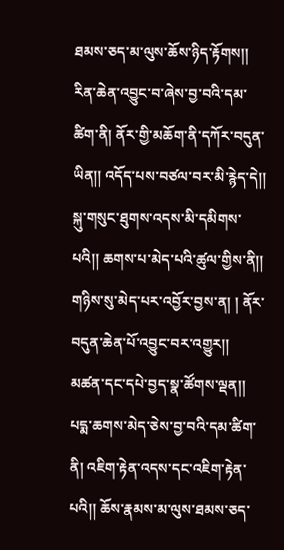ཐམས་ཅད་མ་ལུས་ཆོས་ཉིད་རྟོགས།། རིན་ཆེན་འབྱུང་བ་ཞེས་བྱ་བའི་དམ་ཚིག་ནི། ནོར་གྱི་མཆོག་ནི་དཀོར་བདུན་ཡིན།། འདོད་པས་བཙལ་བར་མི་རྙེད་དེ།། སྐུ་གསུང་ཐུགས་འདས་མི་དམིགས་པའི།། ཆགས་པ་མེད་པའི་ཚུལ་གྱིས་ནི།། གཉིས་སུ་མེད་པར་འབྱོར་བྱས་ན། ། ནོར་བདུན་ཆེན་པོ་འབྱུང་བར་འགྱུར།། མཚན་དང་དཔེ་བྱད་སྣ་ཚོགས་ལྡན།། པདྨ་ཆགས་མེད་ཅེས་བྱ་བའི་དམ་ཚིག་ནི། འཇིག་རྟེན་འདས་དང་འཇིག་རྟེན་པའི།། ཆོས་རྣམས་མ་ལུས་ཐམས་ཅད་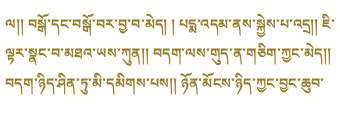ལ།། བསྒོ་དང་བསྒོ་བར་བྱ་བ་མེད། ། པདྨ་འདམ་ནས་སྐྱེས་པ་འདྲ།། ཇི་ལྟར་སྣང་བ་མཐའ་ཡས་ཀུན།། བདག་ལས་གུད་ན་གཅིག་ཀྱང་མེད།། བདག་ཉིད་ཤིན་ཏུ་མི་དམིགས་པས།། ཉོན་མོངས་ཉིད་ཀྱང་བྱང་ཆུབ་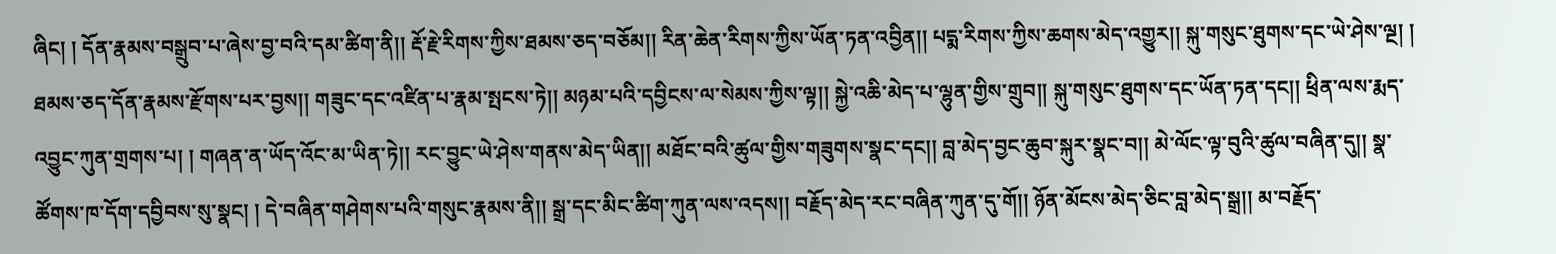ཞིང། ། དོན་རྣམས་བསྒྲུབ་པ་ཞེས་བྱ་བའི་དམ་ཚིག་ནི།། རྡོ་རྗེ་རིགས་ཀྱིས་ཐམས་ཅད་བཅོམ།། རིན་ཆེན་རིགས་ཀྱིས་ཡོན་ཏན་འབྱིན།། པདྨ་རིགས་ཀྱིས་ཆགས་མེད་འགྱུར།། སྐུ་གསུང་ཐུགས་དང་ཡེ་ཤེས་ལྔ། ། ཐམས་ཅད་དོན་རྣམས་རྫོགས་པར་བྱས།། གཟུང་དང་འཛིན་པ་རྣམ་སྤངས་ཏེ།། མཉམ་པའི་དབྱིངས་ལ་སེམས་ཀྱིས་ལྟ།། སྐྱེ་འཆི་མེད་པ་ལྷུན་གྱིས་གྲུབ།། སྐུ་གསུང་ཐུགས་དང་ཡོན་ཏན་དང།། ཕྲིན་ལས་རྨད་འབྱུང་ཀུན་གྲགས་པ། ། གཞན་ན་ཡོད་འོང་མ་ཡིན་ཏེ།། རང་བྱུང་ཡེ་ཤེས་གནས་མེད་ཡིན།། མཐོང་བའི་ཚུལ་གྱིས་གཟུགས་སྣང་དང།། བླ་མེད་བྱང་ཆུབ་སྐུར་སྣང་བ།། མེ་ལོང་ལྟ་བུའི་ཚུལ་བཞིན་དུ།། སྣ་ཚོགས་ཁ་དོག་དབྱིབས་སུ་སྣང། ། དེ་བཞིན་གཤེགས་པའི་གསུང་རྣམས་ནི།། སྒྲ་དང་མིང་ཚིག་ཀུན་ལས་འདས།། བརྗོད་མེད་རང་བཞིན་ཀུན་དུ་གོ།། ཉོན་མོངས་མེད་ཅིང་བླ་མེད་སྒྲ།། མ་བརྗོད་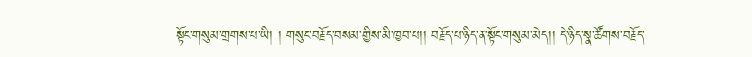སྟོང་གསུམ་གྲགས་པ་ཡི། ། གསུང་བརྗོད་བསམ་གྱིས་མི་ཁྱབ་པ།། བརྗོད་པ་ཉིད་ན་སྟོང་གསུམ་མེད།། དེ་ཉིད་སྣ་ཚོགས་བརྗོད་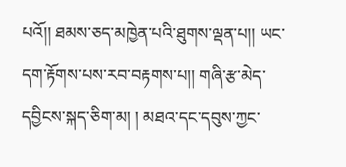པའོ།། ཐམས་ཅད་མཁྱེན་པའི་ཐུགས་ལྡན་པ།། ཡང་དག་རྟོགས་པས་རབ་བརྟགས་པ།། གཞི་རྩ་མེད་དབྱིངས་སྐད་ཅིག་མ། ། མཐའ་དང་དབུས་ཀྱང་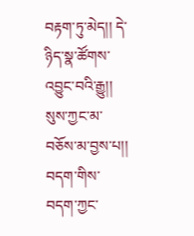བརྟག་ཏུ་མེད།། དེ་ཉིད་སྣ་ཚོགས་འབྱུང་བའི་རྒྱུ།། སུས་ཀྱང་མ་བཅོས་མ་བྱས་པ།། བདག་གིས་བདག་ཀྱང་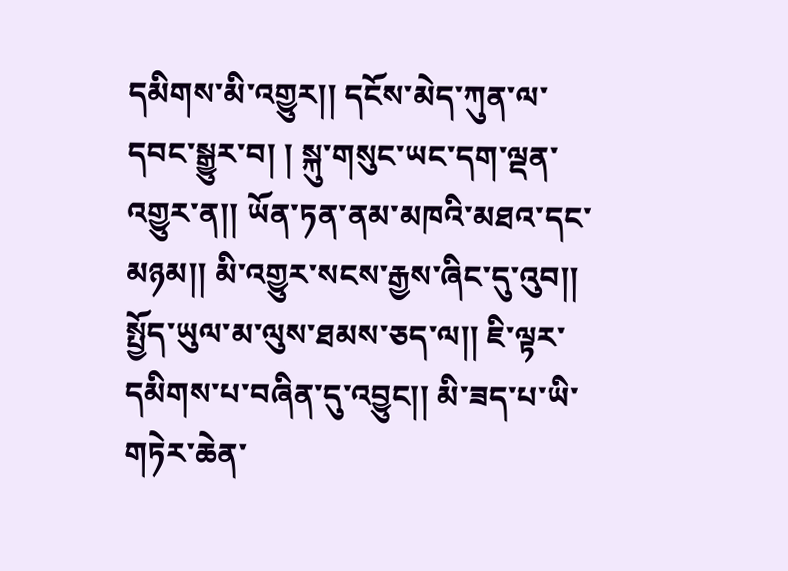དམིགས་མི་འགྱུར།། དངོས་མེད་ཀུན་ལ་དབང་སྒྱུར་བ། ། སྐུ་གསུང་ཡང་དག་ལྡན་འགྱུར་ན།། ཡོན་ཏན་ནམ་མཁའི་མཐའ་དང་མཉམ།། མི་འགྱུར་སངས་རྒྱས་ཞིང་དུ་འུབ།། སྤྱོད་ཡུལ་མ་ལུས་ཐམས་ཅད་ལ།། ཇི་ལྟར་དམིགས་པ་བཞིན་དུ་འབྱུང།། མི་ཟད་པ་ཡི་གཏེར་ཆེན་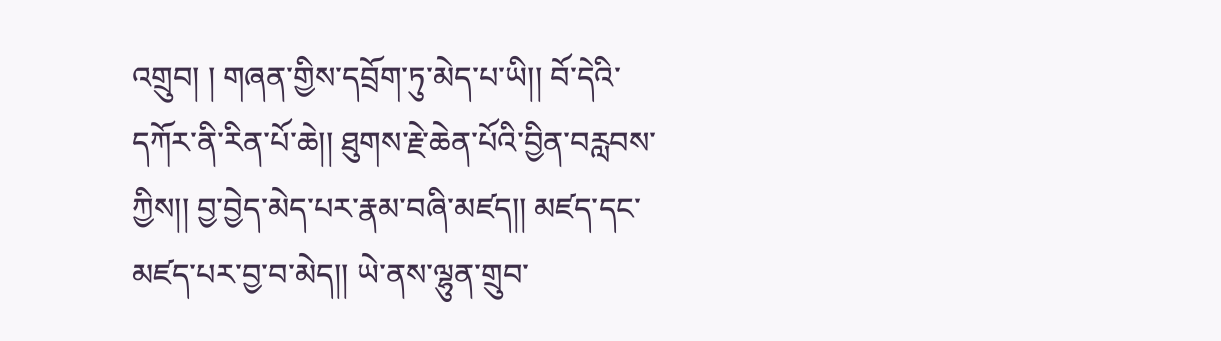འགྲུབ། ། གཞན་གྱིས་དབྲོག་ཏུ་མེད་པ་ཡི།། བོ་དེའི་དཀོར་ནི་རིན་པོ་ཆེ།། ཐུགས་རྗེ་ཆེན་པོའི་བྱིན་བརླབས་ཀྱིས།། བྱ་བྱེད་མེད་པར་རྣམ་བཞི་མཛད།། མཛད་དང་མཛད་པར་བྱ་བ་མེད།། ཡེ་ནས་ལྷུན་གྲུབ་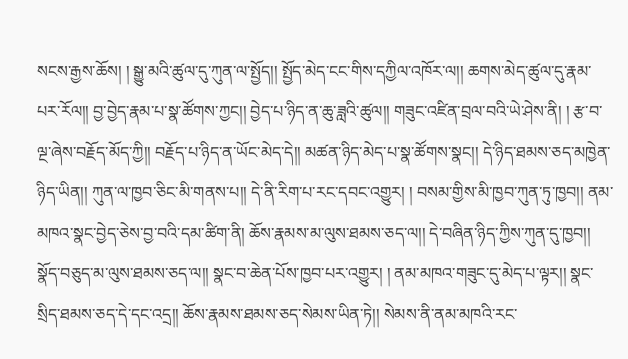སངས་རྒྱས་ཆོས། ། སྒྱུ་མའི་ཚུལ་དུ་ཀུན་ལ་སྤྱོད།། སྤྱོད་མེད་ངང་གིས་དཀྱིལ་འཁོར་ལ།། ཆགས་མེད་ཚུལ་དུ་རྣམ་པར་རོལ།། བྱ་བྱེད་རྣམ་པ་སྣ་ཚོགས་ཀྱང།། བྱེད་པ་ཉིད་ན་ཆུ་ཟླའི་ཚུལ།། གཟུང་འཛིན་བྲལ་བའི་ཡེ་ཤེས་ནི། ། རྩ་བ་ལྔ་ཞེས་བརྗོད་མོད་ཀྱི།། བརྗོད་པ་ཉིད་ན་ཡོང་མེད་དེ།། མཚན་ཉིད་མེད་པ་སྣ་ཚོགས་སྣང།། དེ་ཉིད་ཐམས་ཅད་མཁྱེན་ཉིད་ཡིན།། ཀུན་ལ་ཁྱབ་ཅིང་མི་གནས་པ།། དེ་ནི་རིག་པ་རང་དབང་འགྱུར། ། བསམ་གྱིས་མི་ཁྱབ་ཀུན་ཏུ་ཁྱབ།། ནམ་མཁའ་སྣང་བྱེད་ཅེས་བྱ་བའི་དམ་ཚིག་ནི། ཆོས་རྣམས་མ་ལུས་ཐམས་ཅད་ལ།། དེ་བཞིན་ཉིད་ཀྱིས་ཀུན་དུ་ཁྱབ།། སྣོད་བཅུད་མ་ལུས་ཐམས་ཅད་ལ།། སྣང་བ་ཆེན་པོས་ཁྱབ་པར་འགྱུར། ། ནམ་མཁའ་གཟུང་དུ་མེད་པ་ལྟར།། སྣང་སྲིད་ཐམས་ཅད་དེ་དང་འདྲ།། ཆོས་རྣམས་ཐམས་ཅད་སེམས་ཡིན་ཏེ།། སེམས་ནི་ནམ་མཁའི་རང་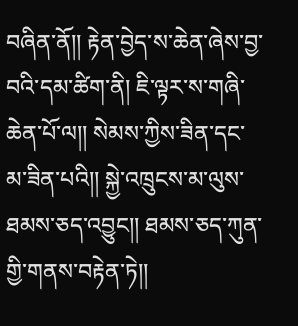བཞིན་ནོ།། རྟེན་བྱེད་ས་ཆེན་ཞེས་བྱ་བའི་དམ་ཚིག་ནི། ཇི་ལྟར་ས་གཞི་ཆེན་པོ་ལ།། སེམས་ཀྱིས་ཟིན་དང་མ་ཟིན་པའི།། སྐྱེ་འཁྲུངས་མ་ལུས་ཐམས་ཅད་འབྱུང།། ཐམས་ཅད་ཀུན་གྱི་གནས་བརྟེན་ཏེ།།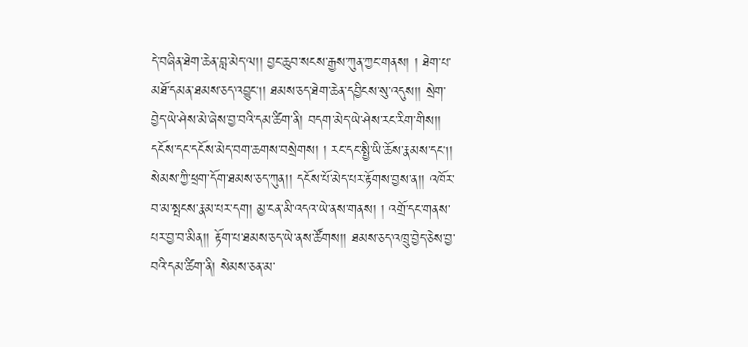དེ་བཞིན་ཐེག་ཆེན་བླ་མེད་ལ།། བྱང་ཆུབ་སངས་རྒྱས་ཀུན་ཀྱང་གནས། ། ཐེག་པ་མཐོ་དམན་ཐམས་ཅད་འབྱུང།། ཐམས་ཅད་ཐེག་ཆེན་དབྱིངས་སུ་འདུས།། སྲེག་བྱེད་ཡེ་ཤེས་མེ་ཞེས་བྱ་བའི་དམ་ཚིག་ནི། བདག་མེད་ཡེ་ཤེས་རང་རིག་གིས།། དངོས་དང་དངོས་མེད་བག་ཆགས་བསྲེགས། ། རང་དང་སྤྱི་ཡི་ཆོས་རྣམས་དང།། སེམས་ཀྱི་ཕྲག་དོག་ཐམས་ཅད་ཀུན།། དངོས་པོ་མེད་པར་རྟོགས་བྱས་ན།། འཁོར་བ་མ་སྤངས་རྣམ་པར་དག། མྱ་ངན་མི་འདའ་ཡེ་ནས་གནས། ། འགྲོ་དང་གནས་པར་བྱ་བ་མིན།། རྟོག་པ་ཐམས་ཅད་ཡེ་ནས་ཚོགས།། ཐམས་ཅད་འཁྲུ་བྱེད་ཅེས་བྱ་བའི་དམ་ཚིག་ནི། སེམས་ཅན་མ་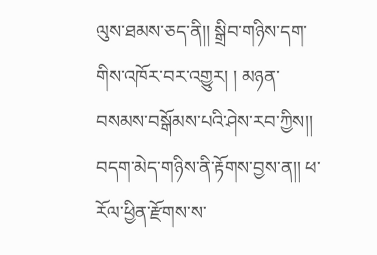ལུས་ཐམས་ཅད་ནི།། སྒྲིབ་གཉིས་དག་གིས་འཁོར་བར་འགྱུར། ། མཉན་བསམས་བསྒོམས་པའི་ཤེས་རབ་ཀྱིས།། བདག་མེད་གཉིས་ནི་རྟོགས་བྱས་ན།། ཕ་རོལ་ཕྱིན་རྫོགས་ས་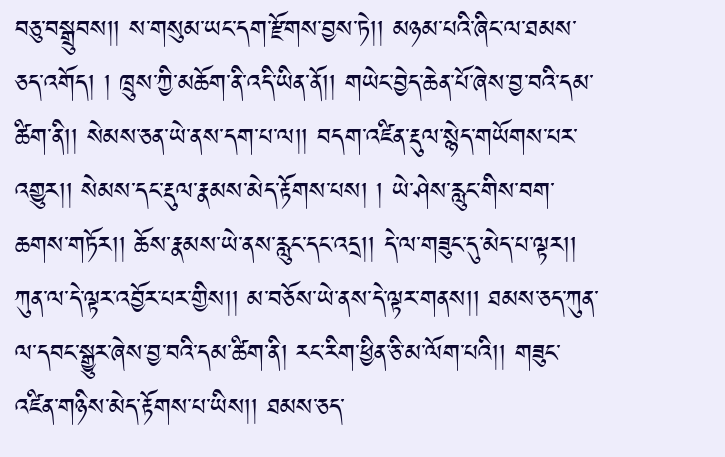བཅུ་བསྒྲུབས།། ས་གསུམ་ཡང་དག་རྫོགས་བྱས་ཏེ།། མཉམ་པའི་ཞིང་ལ་ཐམས་ཅད་འགོད། ། ཁྲུས་ཀྱི་མཆོག་ནི་འདི་ཡིན་ནོ།། གཡེང་བྱེད་ཆེན་པོ་ཞེས་བྱ་བའི་དམ་ཚིག་ནི།། སེམས་ཅན་ཡེ་ནས་དག་པ་ལ།། བདག་འཛིན་རྡུལ་སྙེད་གཡོགས་པར་འགྱུར།། སེམས་དང་རྡུལ་རྣམས་མེད་རྟོགས་པས། ། ཡེ་ཤེས་རླུང་གིས་བག་ཆགས་གཏོར།། ཆོས་རྣམས་ཡེ་ནས་རླུང་དང་འདྲ།། དེ་ལ་གཟུང་དུ་མེད་པ་ལྟར།། ཀུན་ལ་དེ་ལྟར་འབྱོར་པར་གྱིས།། མ་བཅོས་ཡེ་ནས་དེ་ལྟར་གནས།། ཐམས་ཅད་ཀུན་ལ་དབང་སྒྱུར་ཞེས་བྱ་བའི་དམ་ཚིག་ནི། རང་རིག་ཕྱིན་ཅི་མ་ལོག་པའི།། གཟུང་འཛིན་གཉིས་མེད་རྟོགས་པ་ཡིས།། ཐམས་ཅད་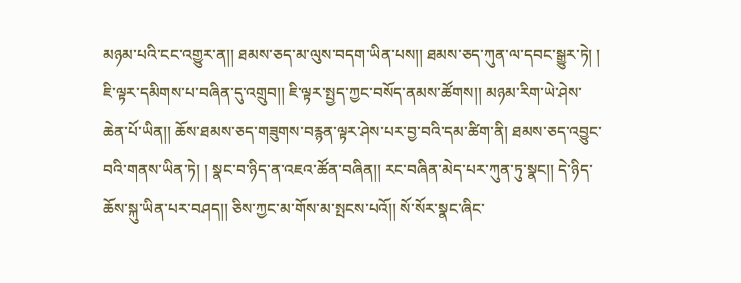མཉམ་པའི་ངང་འགྱུར་ན།། ཐམས་ཅད་མ་ལུས་བདག་ཡིན་པས།། ཐམས་ཅད་ཀུན་ལ་དབང་སྒྱུར་ཏེ། ། ཇི་ལྟར་དམིགས་པ་བཞིན་དུ་འགྲུབ།། ཇི་ལྟར་སྤྱད་ཀྱང་བསོད་ནམས་ཚོགས།། མཉམ་རིག་ཡེ་ཤེས་ཆེན་པོ་ཡིན།། ཆོས་ཐམས་ཅད་གཟུགས་བརྙན་ལྟར་ཤེས་པར་བྱ་བའི་དམ་ཚིག་ནི། ཐམས་ཅད་འབྱུང་བའི་གནས་ཡིན་ཏེ། ། སྣང་བ་ཉིད་ན་འཇའ་ཚོན་བཞིན།། རང་བཞིན་མེད་པར་ཀུན་ཏུ་སྣང།། དེ་ཉིད་ཆོས་སྐུ་ཡིན་པར་བཤད།། ཅིས་ཀྱང་མ་གོས་མ་སྤངས་པའོ།། སོ་སོར་སྣང་ཞིང་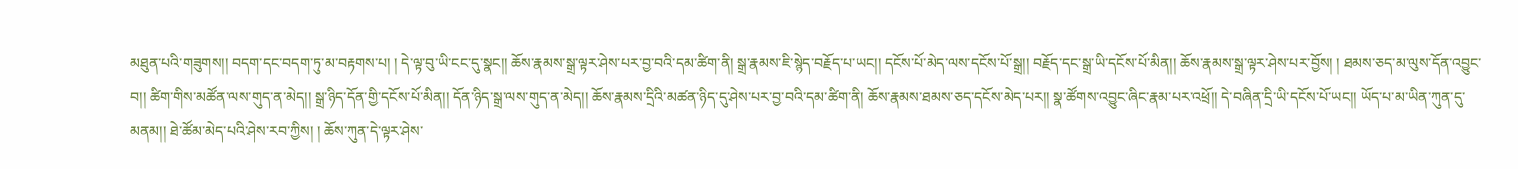མཐུན་པའི་གཟུགས།། བདག་དང་བདག་ཏུ་མ་བརྟགས་པ། ། དེ་ལྟ་བུ་ཡི་ངང་དུ་སྣང།། ཆོས་རྣམས་སྒྲ་ལྟར་ཤེས་པར་བྱ་བའི་དམ་ཚིག་ནི། སྒྲ་རྣམས་ཇི་སྙེད་བརྗོད་པ་ཡང།། དངོས་པོ་མེད་ལས་དངོས་པོ་སྒྲ།། བརྗོད་དང་སྒྲ་ཡི་དངོས་པོ་མིན།། ཆོས་རྣམས་སྒྲ་ལྟར་ཤེས་པར་བྱོས། ། ཐམས་ཅད་མ་ལུས་དོན་འབྱུང་བ།། ཚིག་གིས་མཚོན་ལས་གུད་ན་མེད།། སྒྲ་ཉིད་དོན་གྱི་དངོས་པོ་མིན།། དོན་ཉིད་སྒྲ་ལས་གུད་ན་མེད།། ཆོས་རྣམས་དྲིའི་མཚན་ཉིད་དུ་ཤེས་པར་བྱ་བའི་དམ་ཚིག་ནི། ཆོས་རྣམས་ཐམས་ཅད་དངོས་མེད་པར།། སྣ་ཚོགས་འབྱུང་ཞིང་རྣམ་པར་འཕྲོ།། དེ་བཞིན་དྲི་ཡི་དངོས་པོ་ཡང།། ཡོད་པ་མ་ཡིན་ཀུན་དུ་མནམ།། ཐེ་ཚོམ་མེད་པའི་ཤེས་རབ་ཀྱིས། ། ཆོས་ཀུན་དེ་ལྟར་ཤེས་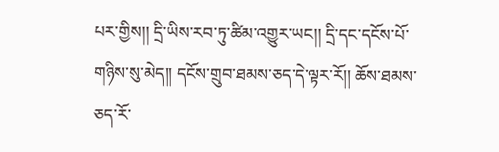པར་གྱིས།། དྲི་ཡིས་རབ་ཏུ་ཚིམ་འགྱུར་ཡང།། དྲི་དང་དངོས་པོ་གཉིས་སུ་མེད།། དངོས་གྲུབ་ཐམས་ཅད་དེ་ལྟར་རོ།། ཆོས་ཐམས་ཅད་རོ་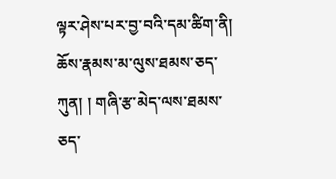ལྟར་ཤེས་པར་བྱ་བའི་དམ་ཚིག་ནི། ཆོས་རྣམས་མ་ལུས་ཐམས་ཅད་ཀུན། ། གཞི་རྩ་མེད་ལས་ཐམས་ཅད་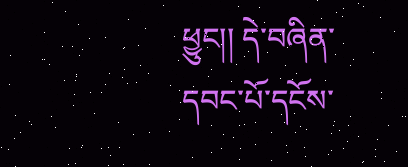ཕྱུང།། དེ་བཞིན་དབང་པོ་དངོས་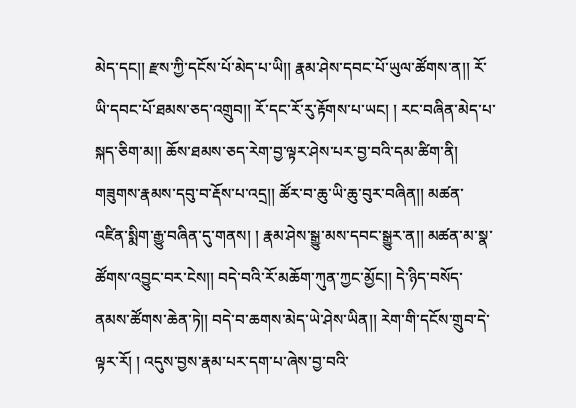མེད་དང།། རྫས་ཀྱི་དངོས་པོ་མེད་པ་ཡི།། རྣམ་ཤེས་དབང་པོ་ཡུལ་ཚོགས་ན།། རོ་ཡི་དབང་པོ་ཐམས་ཅད་འགྲུབ།། རོ་དང་རོ་རུ་རྟོགས་པ་ཡང། ། རང་བཞིན་མེད་པ་སྐད་ཅིག་མ།། ཆོས་ཐམས་ཅད་རེག་བྱ་ལྟར་ཤེས་པར་བྱ་བའི་དམ་ཚིག་ནི། གཟུགས་རྣམས་དབུ་བ་རྡོས་པ་འདྲ།། ཚོར་བ་ཆུ་ཡི་ཆུ་བུར་བཞིན།། མཚན་འཛིན་སྨིག་རྒྱུ་བཞིན་དུ་གནས། ། རྣམ་ཤེས་སྒྱུ་མས་དབང་སྒྱུར་ན།། མཚན་མ་སྣ་ཚོགས་འབྱུང་བར་ངེས།། བདེ་བའི་རོ་མཆོག་ཀུན་ཀྱང་མྱོང།། དེ་ཉིད་བསོད་ནམས་ཚོགས་ཆེན་ཏེ།། བདེ་བ་ཆགས་མེད་ཡེ་ཤེས་ཡིན།། རེག་གི་དངོས་གྲུབ་དེ་ལྟར་རོ། ། འདུས་བྱས་རྣམ་པར་དག་པ་ཞེས་བྱ་བའི་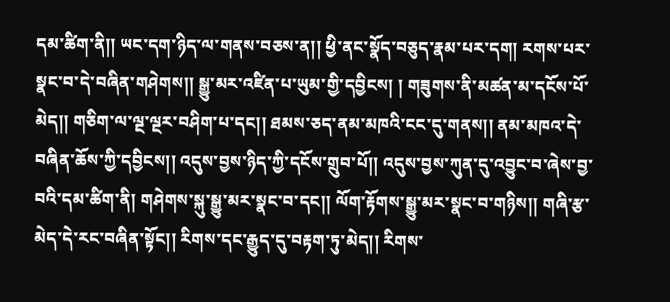དམ་ཚིག་ནི།། ཡང་དག་ཉིད་ལ་གནས་བཅས་ན།། ཕྱི་ནང་སྣོད་བཅུད་རྣམ་པར་དག། རགས་པར་སྣང་བ་དེ་བཞིན་གཤེགས།། སྒྱུ་མར་འཛིན་པ་ཡུམ་གྱི་དབྱིངས། ། གཟུགས་ནི་མཚན་མ་དངོས་པོ་མེད།། གཅིག་ལ་ལྔ་ལྔར་བཤིག་པ་དང།། ཐམས་ཅད་ནམ་མཁའི་ངང་དུ་གནས།། ནམ་མཁའ་དེ་བཞིན་ཆོས་ཀྱི་དབྱིངས།། འདུས་བྱས་ཉིད་ཀྱི་དངོས་གྲུབ་པོ།། འདུས་བྱས་ཀུན་དུ་འབྱུང་བ་ཞེས་བྱ་བའི་དམ་ཚིག་ནི། གཤེགས་སྐུ་སྒྱུ་མར་སྣང་བ་དང།། ལོག་རྟོགས་སྒྱུ་མར་སྣང་བ་གཉིས།། གཞི་རྩ་མེད་དེ་རང་བཞིན་སྟོང།། རིགས་དང་རྒྱུད་དུ་བརྟག་ཏུ་མེད།། རིགས་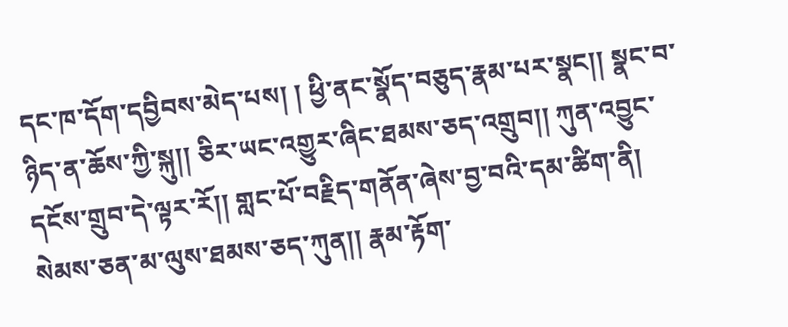དང་ཁ་དོག་དབྱིབས་མེད་པས། ། ཕྱི་ནང་སྣོད་བཅུད་རྣམ་པར་སྣང།། སྣང་བ་ཉིད་ན་ཆོས་ཀྱི་སྐུ།། ཅིར་ཡང་འགྱུར་ཞིང་ཐམས་ཅད་འགྲུབ།། ཀུན་འབྱུང་དངོས་གྲུབ་དེ་ལྟར་རོ།། གླང་པོ་བརྗིད་གནོན་ཞེས་བྱ་བའི་དམ་ཚིག་ནི། སེམས་ཅན་མ་ལུས་ཐམས་ཅད་ཀུན།། རྣམ་རྟོག་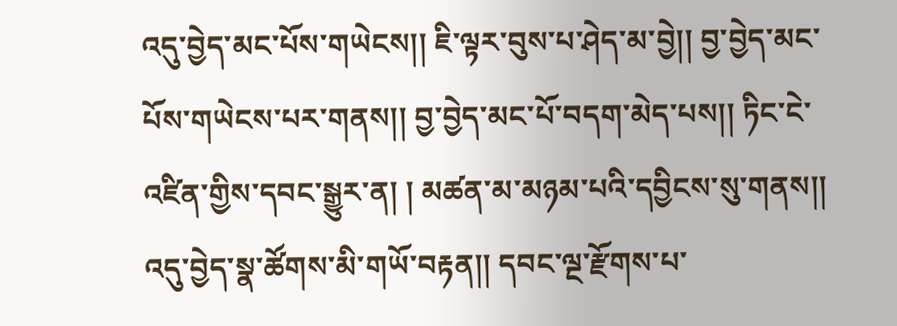འདུ་བྱེད་མང་པོས་གཡེངས།། ཇི་ལྟར་བུས་པ་ཤེད་མ་བྱེ།། བྱ་བྱེད་མང་པོས་གཡེངས་པར་གནས།། བྱ་བྱེད་མང་པོ་བདག་མེད་པས།། ཏིང་ངེ་འཛིན་གྱིས་དབང་སྒྱུར་ན། ། མཚན་མ་མཉམ་པའི་དབྱིངས་སུ་གནས།། འདུ་བྱེད་སྣ་ཚོགས་མི་གཡོ་བརྟན།། དབང་ལྔ་རྫོགས་པ་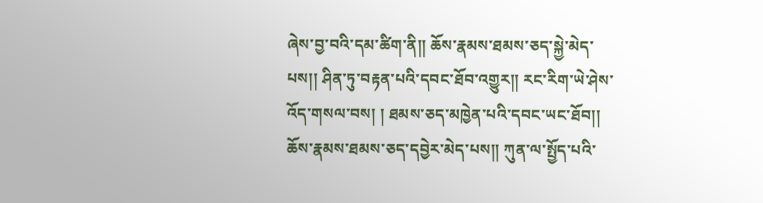ཞེས་བྱ་བའི་དམ་ཚིག་ནི།། ཆོས་རྣམས་ཐམས་ཅད་སྐྱེ་མེད་པས།། ཤིན་ཏུ་བརྟན་པའི་དབང་ཐོབ་འགྱུར།། རང་རིག་ཡེ་ཤེས་འོད་གསལ་བས། ། ཐམས་ཅད་མཁྱེན་པའི་དབང་ཡང་ཐོབ།། ཆོས་རྣམས་ཐམས་ཅད་དབྱེར་མེད་པས།། ཀུན་ལ་སྤྱོད་པའི་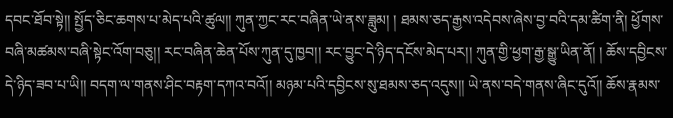དབང་ཐོབ་སྟེ།། སྤྱོད་ཅིང་ཆགས་པ་མེད་པའི་ཚུལ།། ཀུན་ཀྱང་རང་བཞིན་ཡེ་ནས་ཟླུམ། ། ཐམས་ཅད་རྒྱས་འདེབས་ཞེས་བྱ་བའི་དམ་ཚིག་ནི། ཕྱོགས་བཞི་མཚམས་བཞི་སྟེང་འོག་བཅུ།། རང་བཞིན་ཆེན་པོས་ཀུན་དུ་ཁྱབ།། རང་བྱུང་དེ་ཉིད་དངོས་མེད་པར།། ཀུན་གྱི་ཕྱག་རྒྱ་སྒྱུ་ཡིན་ནོ། ། ཆོས་དབྱིངས་དེ་ཉིད་ཟབ་པ་ཡི།། བདག་ལ་གནས་ཤིང་བརྟག་དཀའ་བའོ།། མཉམ་པའི་དབྱིངས་སུ་ཐམས་ཅད་འདུས།། ཡེ་ནས་བདེ་གནས་ཞིང་དུའོ།། ཆོས་རྣམས་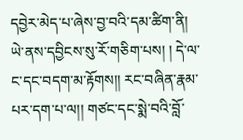དབྱེར་མེད་པ་ཞེས་བྱ་བའི་དམ་ཚིག་ནི། ཡེ་ནས་དབྱིངས་སུ་རོ་གཅིག་པས། ། དེ་ལ་ང་དང་བདག་མ་རྟོགས།། རང་བཞིན་རྣམ་པར་དག་པ་ལ།། གཙང་དང་སྨེ་བའི་བློ་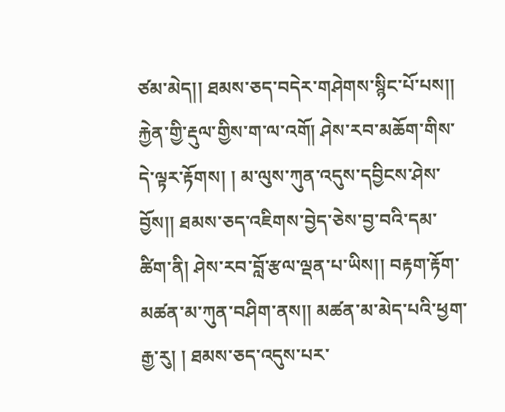ཙམ་མེད།། ཐམས་ཅད་བདེར་གཤེགས་སྙིང་པོ་པས།། རྐྱེན་གྱི་རྡུལ་གྱིས་ག་ལ་འགོ། ཤེས་རབ་མཆོག་གིས་དེ་ལྟར་རྟོགས། ། མ་ལུས་ཀུན་འདུས་དབྱིངས་ཤེས་བྱོས།། ཐམས་ཅད་འཇིགས་བྱེད་ཅེས་བྱ་བའི་དམ་ཚིག་ནི། ཤེས་རབ་བློ་རྩལ་ལྡན་པ་ཡིས།། བརྟག་རྟོག་མཚན་མ་ཀུན་བཤིག་ནས།། མཚན་མ་མེད་པའི་ཕྱག་རྒྱ་རུ། ། ཐམས་ཅད་འདུས་པར་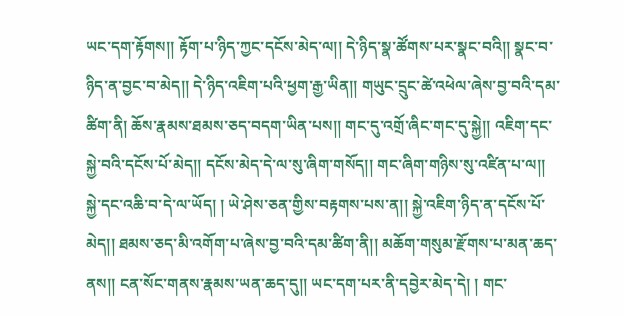ཡང་དག་རྟོགས།། རྟོག་པ་ཉིད་ཀྱང་དངོས་མེད་ལ།། དེ་ཉིད་སྣ་ཚོགས་པར་སྣང་བའི།། སྣང་བ་ཉིད་ན་བྱང་བ་མེད།། དེ་ཉིད་འཇིག་པའི་ཕྱག་རྒྱ་ཡིན།། གཡུང་དྲུང་ཚེ་འཕེལ་ཞེས་བྱ་བའི་དམ་ཚིག་ནི། ཆོས་རྣམས་ཐམས་ཅད་བདག་ཡིན་པས།། གང་དུ་འགྲོ་ཞིང་གང་དུ་སྐྱེ།། འཇིག་དང་སྐྱེ་བའི་དངོས་པོ་མེད།། དངོས་མེད་དེ་ལ་སུ་ཞིག་གསོད།། གང་ཞིག་གཉིས་སུ་འཛིན་པ་ལ།། སྐྱེ་དང་འཆི་བ་དེ་ལ་ཡོད། ། ཡེ་ཤེས་ཅན་གྱིས་བརྟགས་པས་ན།། སྐྱེ་འཇིག་ཉིད་ན་དངོས་པོ་མེད།། ཐམས་ཅད་མི་འགོག་པ་ཞེས་བྱ་བའི་དམ་ཚིག་ནི།། མཆོག་གསུམ་རྫོགས་པ་མན་ཆད་ནས།། ངན་སོང་གནས་རྣམས་ཡན་ཆད་དུ།། ཡང་དག་པར་ནི་དབྱེར་མེད་དེ། ། གང་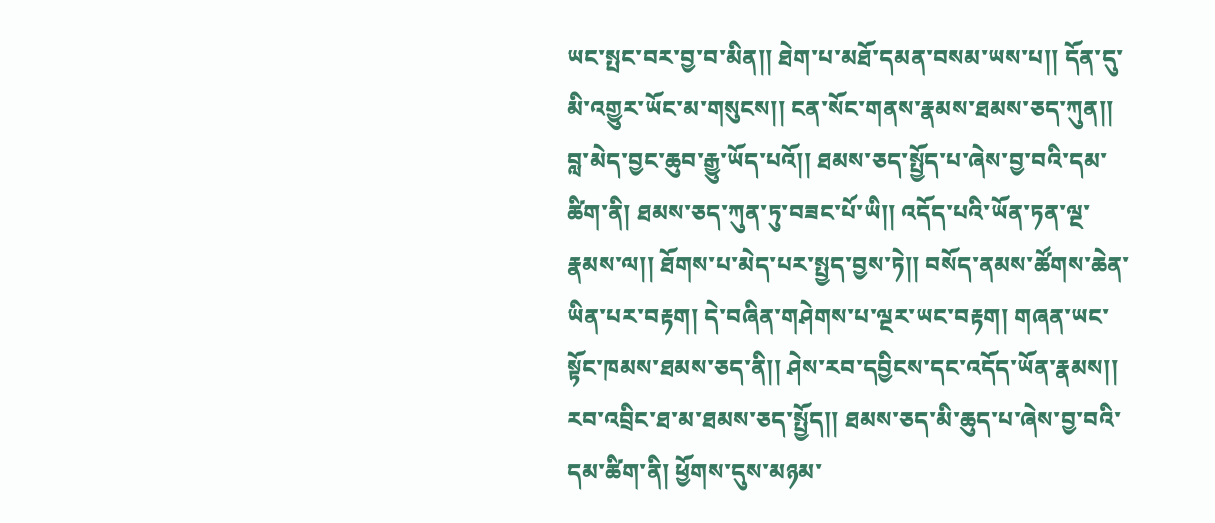ཡང་སྤང་བར་བྱ་བ་མིན།། ཐེག་པ་མཐོ་དམན་བསམ་ཡས་པ།། དོན་དུ་མི་འགྱུར་ཡོང་མ་གསུངས།། ངན་སོང་གནས་རྣམས་ཐམས་ཅད་ཀུན།། བླ་མེད་བྱང་ཆུབ་རྒྱུ་ཡོད་པའོ།། ཐམས་ཅད་སྤྱོད་པ་ཞེས་བྱ་བའི་དམ་ཚིག་ནི། ཐམས་ཅད་ཀུན་ཏུ་བཟང་པོ་ཡི།། འདོད་པའི་ཡོན་ཏན་ལྔ་རྣམས་ལ།། ཐོགས་པ་མེད་པར་སྤྱད་བྱས་ཏེ།། བསོད་ནམས་ཚོགས་ཆེན་ཡིན་པར་བརྟག། དེ་བཞིན་གཤེགས་པ་ལྔར་ཡང་བརྟག། གཞན་ཡང་སྟོང་ཁམས་ཐམས་ཅད་ནི།། ཤེས་རབ་དབྱིངས་དང་འདོད་ཡོན་རྣམས།། རབ་འབྲིང་ཐ་མ་ཐམས་ཅད་སྤྱོད།། ཐམས་ཅད་མི་ཆུད་པ་ཞེས་བྱ་བའི་དམ་ཚིག་ནི། ཕྱོགས་དུས་མཉམ་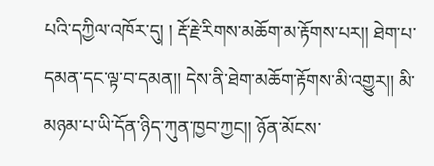པའི་དཀྱིལ་འཁོར་དུ། ། རྡོ་རྗེ་རིགས་མཆོག་མ་རྟོགས་པར།། ཐེག་པ་དམན་དང་ལྟ་བ་དམན།། དེས་ནི་ཐེག་མཆོག་རྟོགས་མི་འགྱུར།། མི་མཉམ་པ་ཡི་དོན་ཉིད་ཀུན་ཁྱབ་ཀྱང།། ཉོན་མོངས་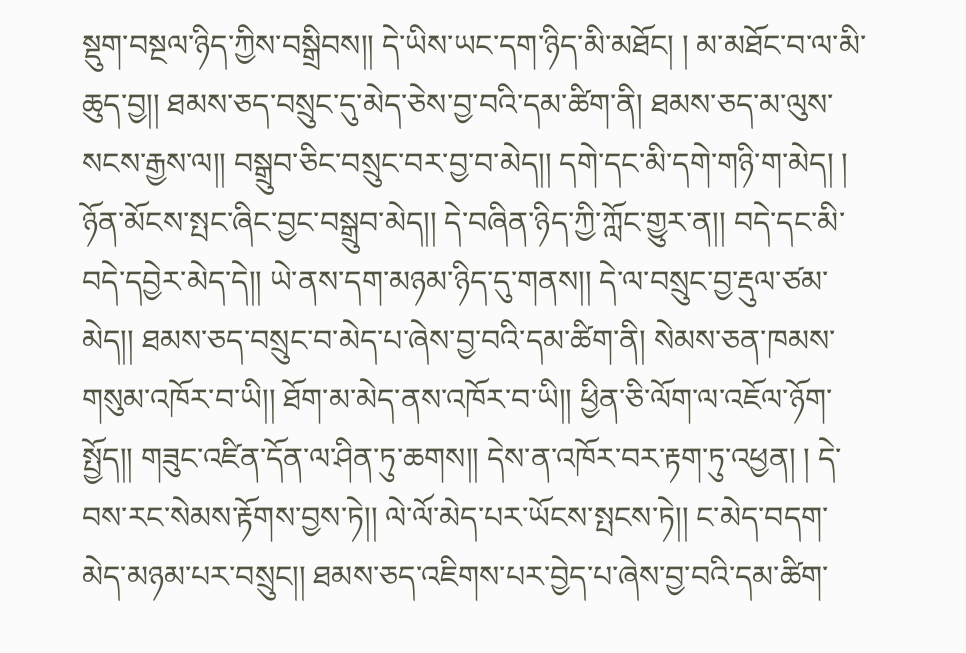སྡུག་བསྔལ་ཉིད་ཀྱིས་བསྒྲིབས།། དེ་ཡིས་ཡང་དག་ཉིད་མི་མཐོང། ། མ་མཐོང་བ་ལ་མི་ཆུད་བྱ།། ཐམས་ཅད་བསྲུང་དུ་མེད་ཅེས་བྱ་བའི་དམ་ཚིག་ནི། ཐམས་ཅད་མ་ལུས་སངས་རྒྱས་ལ།། བསྒྲུབ་ཅིང་བསྲུང་བར་བྱ་བ་མེད།། དགེ་དང་མི་དགེ་གཉི་ག་མེད། ། ཉོན་མོངས་སྤང་ཞིང་བྱང་བསྒྲུབ་མེད།། དེ་བཞིན་ཉིད་ཀྱི་ཀློང་གྱུར་ན།། བདེ་དང་མི་བདེ་དབྱེར་མེད་དེ།། ཡེ་ནས་དག་མཉམ་ཉིད་དུ་གནས།། དེ་ལ་བསྲུང་བྱ་རྡུལ་ཙམ་མེད།། ཐམས་ཅད་བསྲུང་བ་མེད་པ་ཞེས་བྱ་བའི་དམ་ཚིག་ནི། སེམས་ཅན་ཁམས་གསུམ་འཁོར་བ་ཡི།། ཐོག་མ་མེད་ནས་འཁོར་བ་ཡི།། ཕྱིན་ཅི་ལོག་ལ་འཇོལ་ཉོག་སྤྱོད།། གཟུང་འཛིན་དོན་ལ་ཤིན་ཏུ་ཆགས།། དེས་ན་འཁོར་བར་རྟག་ཏུ་འཕྱན། ། དེ་བས་རང་སེམས་རྟོགས་བྱས་ཏེ།། ལེ་ལོ་མེད་པར་ཡོངས་སྤངས་ཏེ།། ང་མེད་བདག་མེད་མཉམ་པར་བསྲུང།། ཐམས་ཅད་འཇིགས་པར་བྱེད་པ་ཞེས་བྱ་བའི་དམ་ཚིག་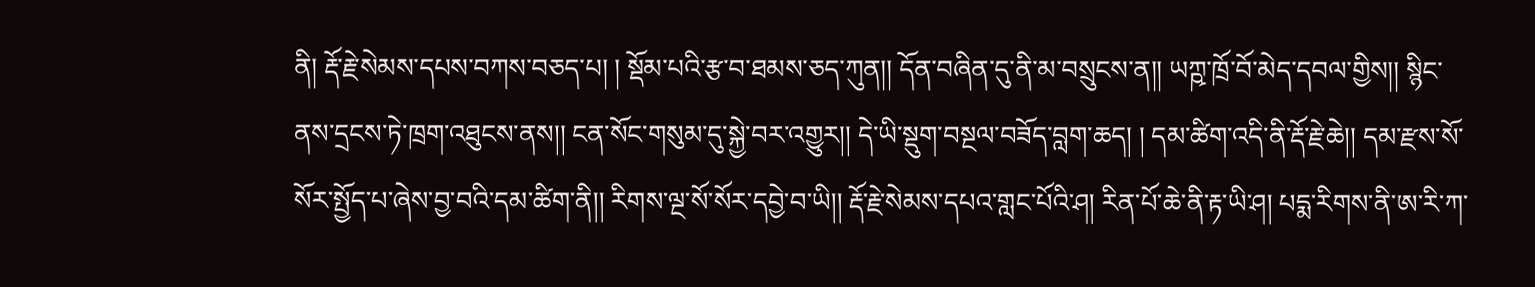ནི། རྡོ་རྗེ་སེམས་དཔས་བཀས་བཅད་པ། ། སྡོམ་པའི་རྩ་བ་ཐམས་ཅད་ཀུན།། དོན་བཞིན་དུ་ནི་མ་བསྲུངས་ན།། ཡཀྵ་ཁྲོ་བོ་མེད་དབལ་གྱིས།། སྙིང་ནས་དྲངས་ཏེ་ཁྲག་འཐུངས་ནས།། ངན་སོང་གསུམ་དུ་སྐྱེ་བར་འགྱུར།། དེ་ཡི་སྡུག་བསྔལ་བཟོད་བླག་ཆད། ། དམ་ཚིག་འདི་ནི་རྡོ་རྗེ་ཆེ།། དམ་རྫས་སོ་སོར་སྤྱོད་པ་ཞེས་བྱ་བའི་དམ་ཚིག་ནི།། རིགས་ལྔ་སོ་སོར་དབྱེ་བ་ཡི།། རྡོ་རྗེ་སེམས་དཔའ་གླང་པོའི་ཤ། རིན་པོ་ཆེ་ནི་རྟ་ཡི་ཤ། པདྨ་རིགས་ནི་ཨ་རི་ཀ་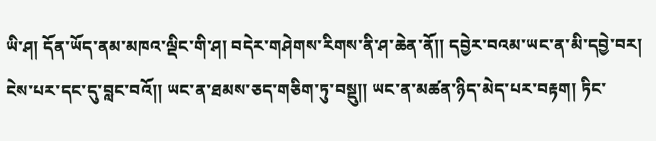ཡི་ཤ། དོན་ཡོད་ནམ་མཁའ་ལྡིང་གི་ཤ། བདེར་གཤེགས་རིགས་ནི་ཤ་ཆེན་ནོ།། དབྱེར་བའམ་ཡང་ན་མི་དབྱེ་བར། ངེས་པར་དང་དུ་བླང་བའོ།། ཡང་ན་ཐམས་ཅད་གཅིག་ཏུ་བསྡུ།། ཡང་ན་མཚན་ཉིད་མེད་པར་བརྟག། ཏིང་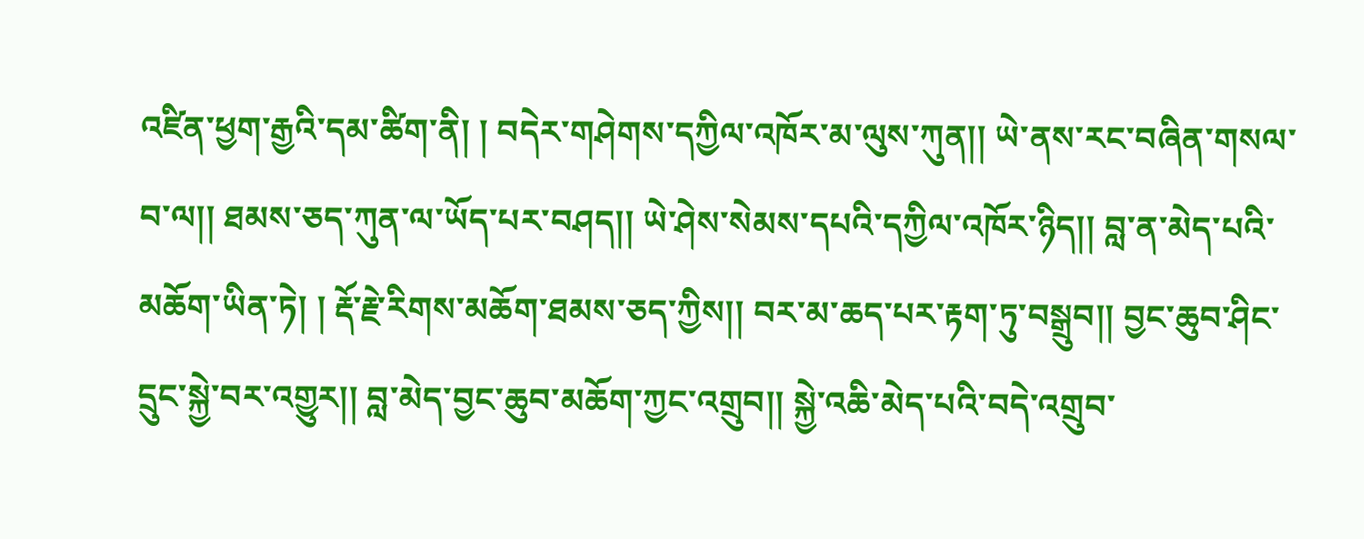འཛིན་ཕྱག་རྒྱའི་དམ་ཚིག་ནི། ། བདེར་གཤེགས་དཀྱིལ་འཁོར་མ་ལུས་ཀུན།། ཡེ་ནས་རང་བཞིན་གསལ་བ་ལ།། ཐམས་ཅད་ཀུན་ལ་ཡོད་པར་བཤད།། ཡེ་ཤེས་སེམས་དཔའི་དཀྱིལ་འཁོར་ཉིད།། བླ་ན་མེད་པའི་མཆོག་ཡིན་ཏེ། ། རྡོ་རྗེ་རིགས་མཆོག་ཐམས་ཅད་ཀྱིས།། བར་མ་ཆད་པར་རྟག་ཏུ་བསྒྲུབ།། བྱང་ཆུབ་ཤིང་དྲུང་སྐྱེ་བར་འགྱུར།། བླ་མེད་བྱང་ཆུབ་མཆོག་ཀྱང་འགྲུབ།། སྐྱེ་འཆི་མེད་པའི་བདེ་འགྲུབ་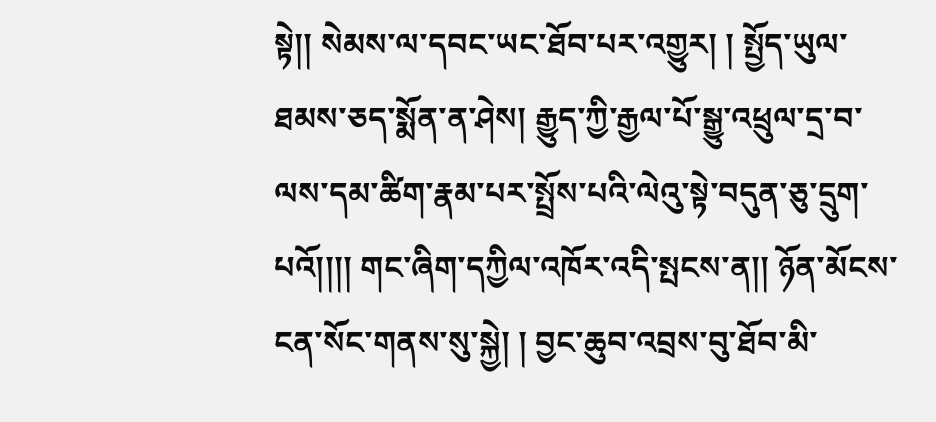སྟེ།། སེམས་ལ་དབང་ཡང་ཐོབ་པར་འགྱུར། ། སྤྱོད་ཡུལ་ཐམས་ཅད་སྨོན་ན་ཤེས། རྒྱུད་ཀྱི་རྒྱལ་པོ་སྒྱུ་འཕྲུལ་དྲ་བ་ལས་དམ་ཚིག་རྣམ་པར་སྤྲོས་པའི་ལེའུ་སྟེ་བདུན་ཅུ་དྲུག་པའོ།།།། གང་ཞིག་དཀྱིལ་འཁོར་འདི་སྤངས་ན།། ཉོན་མོངས་ངན་སོང་གནས་སུ་སྐྱེ། ། བྱང་ཆུབ་འབྲས་བུ་ཐོབ་མི་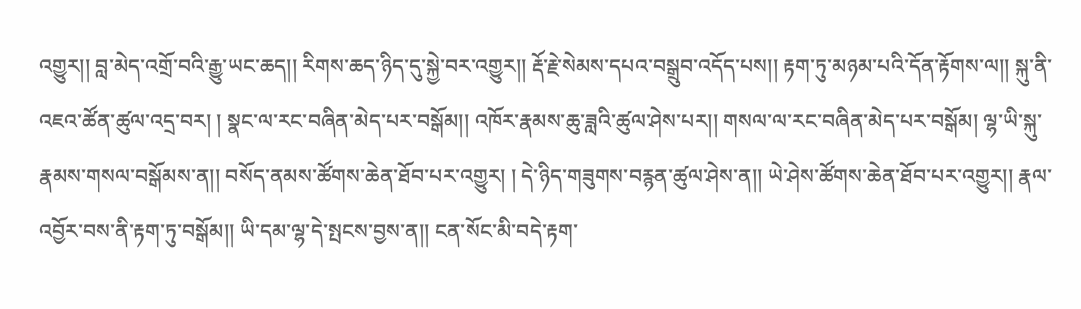འགྱུར།། བླ་མེད་འགྲོ་བའི་རྒྱུ་ཡང་ཆད།། རིགས་ཆད་ཉིད་དུ་སྐྱེ་བར་འགྱུར།། རྡོ་རྗེ་སེམས་དཔའ་བསྒྲུབ་འདོད་པས།། རྟག་ཏུ་མཉམ་པའི་དོན་རྟོགས་ལ།། སྐུ་ནི་འཇའ་ཚོན་ཚུལ་འདྲ་བར། ། སྣང་ལ་རང་བཞིན་མེད་པར་བསྒོམ།། འཁོར་རྣམས་ཆུ་ཟླའི་ཚུལ་ཤེས་པར།། གསལ་ལ་རང་བཞིན་མེད་པར་བསྒོམ། ལྷ་ཡི་སྐུ་རྣམས་གསལ་བསྒོམས་ན།། བསོད་ནམས་ཚོགས་ཆེན་ཐོབ་པར་འགྱུར། ། དེ་ཉིད་གཟུགས་བརྙན་ཚུལ་ཤེས་ན།། ཡེ་ཤེས་ཚོགས་ཆེན་ཐོབ་པར་འགྱུར།། རྣལ་འབྱོར་བས་ནི་རྟག་ཏུ་བསྒོམ།། ཡི་དམ་ལྷ་དེ་སྤངས་བྱས་ན།། ངན་སོང་མི་བདེ་རྟག་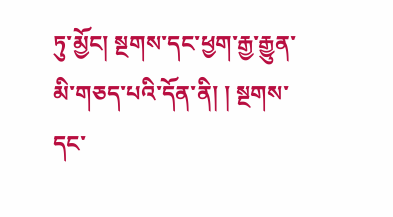ཏུ་མྱོང། སྔགས་དང་ཕྱག་རྒྱ་རྒྱུན་མི་གཅད་པའི་དོན་ནི། ། སྔགས་དང་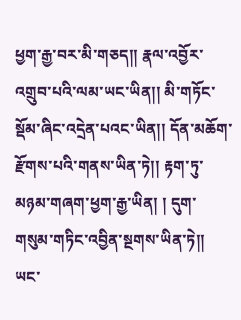ཕྱག་རྒྱ་བར་མི་གཅད།། རྣལ་འབྱོར་འགྲུབ་པའི་ལམ་ཡང་ཡིན།། མི་གཏོང་སྡོམ་ཞིང་འདྲེན་པའང་ཡིན།། དོན་མཆོག་རྫོགས་པའི་གནས་ཡིན་ཏེ།། རྟག་ཏུ་མཉམ་གཞག་ཕྱག་རྒྱ་ཡིན། ། དུག་གསུམ་གཏིང་འབྱིན་སྔགས་ཡིན་ཏེ།། ཡང་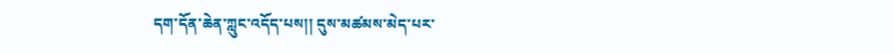དག་དོན་ཆེན་ཀླུང་འདོད་པས།། དུས་མཚམས་མེད་པར་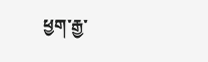ཕྱག་རྒྱ་